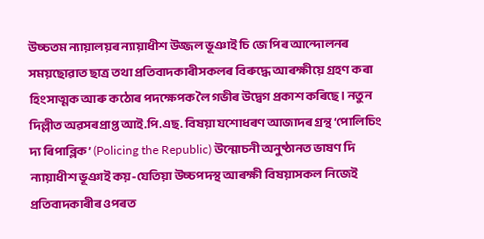উচ্চতম ন্যায়ালয়ৰ ন্যায়াধীশ উজ্জল ভূঞাই চি জে পিৰ আন্দোলনৰ সময়ছোৱাত ছাত্ৰ তথা প্ৰতিবাদকাৰীসকলৰ বিৰুদ্ধে আৰক্ষীয়ে গ্ৰহণ কৰা হিংসাত্মক আৰু কঠোৰ পদক্ষেপক লৈ গভীৰ উদ্বেগ প্ৰকাশ কৰিছে। নতুন দিল্লীত অৱসৰপ্ৰাপ্ত আই.পি.এছ. বিষয়া যশোধৰণ আজাদৰ গ্ৰন্থ ‘পোলিচিং দ্য ৰিপাব্লিক’ (Policing the Republic) উন্মোচনী অনুষ্ঠানত ভাষণ দি ন্যায়াধীশ ভূঞাই কয়-যেতিয়া উচ্চপদস্থ আৰক্ষী বিষয়াসকল নিজেই প্ৰতিবাদকাৰীৰ ওপৰত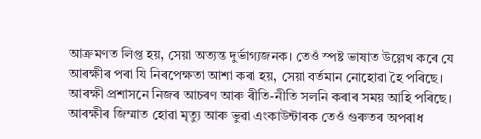আক্ৰমণত লিপ্ত হয়, সেয়া অত্যন্ত দুৰ্ভাগ্যজনক। তেওঁ স্পষ্ট ভাষাত উল্লেখ কৰে যে আৰক্ষীৰ পৰা যি নিৰপেক্ষতা আশা কৰা হয়, সেয়া বৰ্তমান নোহোৱা হৈ পৰিছে। আৰক্ষী প্ৰশাসনে নিজৰ আচৰণ আৰু ৰীতি-নীতি সলনি কৰাৰ সময় আহি পৰিছে।
আৰক্ষীৰ জিম্মাত হোৱা মৃত্যু আৰু ভুৱা এংকাউন্টাৰক তেওঁ গুৰুতৰ অপৰাধ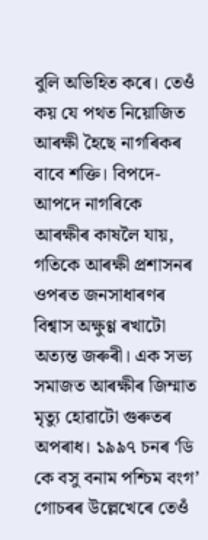বুলি অভিহিত কৰে। তেওঁ কয় যে পথত নিয়োজিত আৰক্ষী হৈছে নাগৰিকৰ বাবে শক্তি। বিপদে-আপদে নাগৰিকে আৰক্ষীৰ কাষলৈ যায়, গতিকে আৰক্ষী প্ৰশাসনৰ ওপৰত জনসাধাৰণৰ বিশ্বাস অক্ষুণ্ণ ৰখাটো অত্যন্ত জৰুৰী। এক সভ্য সমাজত আৰক্ষীৰ জিম্মাত মৃত্যু হোৱাটো গুৰুতৰ অপৰাধ। ১৯৯৭ চনৰ ‘ডি কে বসু বনাম পশ্চিম বংগ’ গোচৰৰ উল্লেখেৰে তেওঁ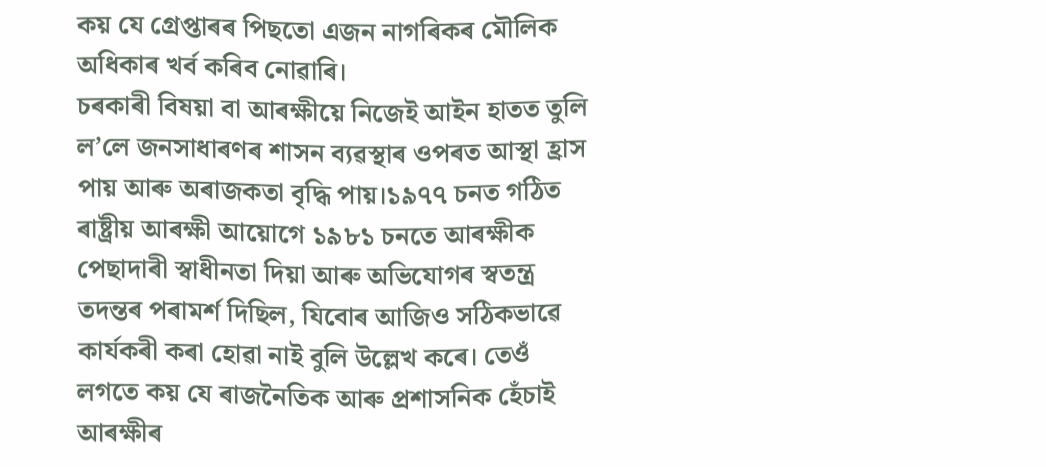কয় যে গ্ৰেপ্তাৰৰ পিছতো এজন নাগৰিকৰ মৌলিক অধিকাৰ খৰ্ব কৰিব নোৱাৰি।
চৰকাৰী বিষয়া বা আৰক্ষীয়ে নিজেই আইন হাতত তুলি ল’লে জনসাধাৰণৰ শাসন ব্যৱস্থাৰ ওপৰত আস্থা হ্ৰাস পায় আৰু অৰাজকতা বৃদ্ধি পায়।১৯৭৭ চনত গঠিত ৰাষ্ট্ৰীয় আৰক্ষী আয়োগে ১৯৮১ চনতে আৰক্ষীক পেছাদাৰী স্বাধীনতা দিয়া আৰু অভিযোগৰ স্বতন্ত্ৰ তদন্তৰ পৰামৰ্শ দিছিল, যিবোৰ আজিও সঠিকভাৱে কাৰ্যকৰী কৰা হোৱা নাই বুলি উল্লেখ কৰে। তেওঁ লগতে কয় যে ৰাজনৈতিক আৰু প্ৰশাসনিক হেঁচাই আৰক্ষীৰ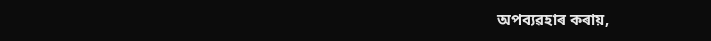অপব্যৱহাৰ কৰায়,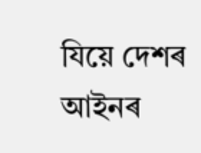যিয়ে দেশৰ আইনৰ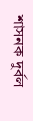শাসনক দুৰ্বল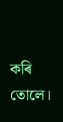কৰি তোলে।